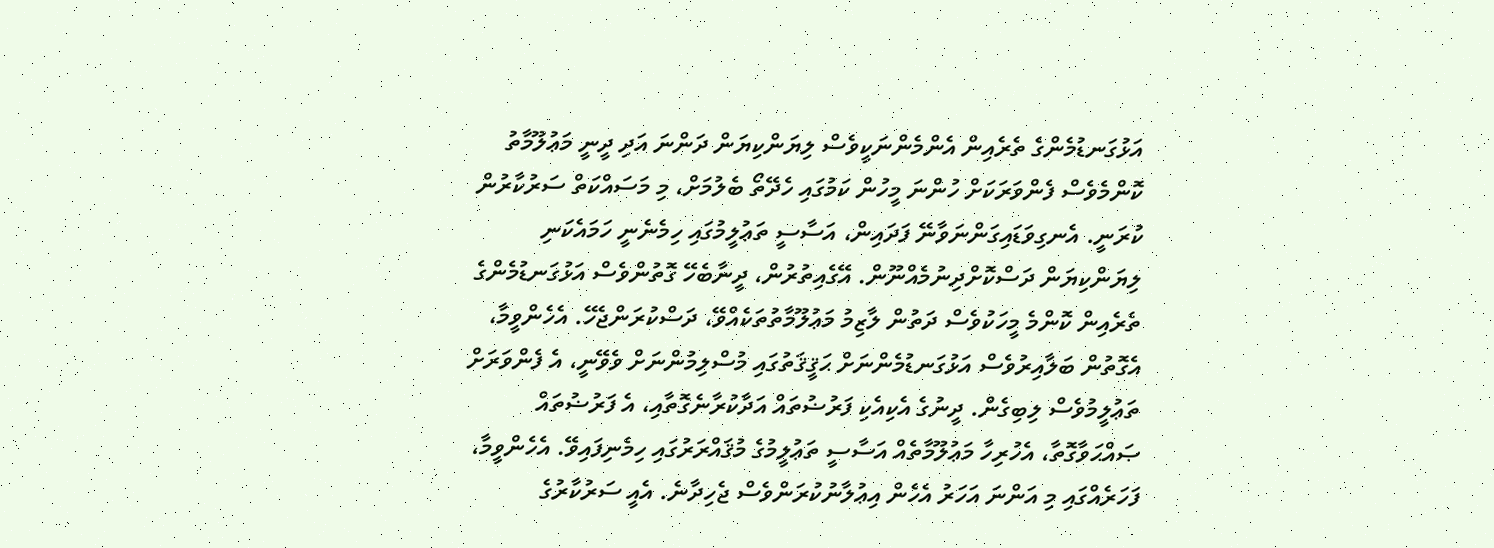އަޅުގަނޑުމެންގެ ތެރެއިން އެންމެންނަކީވެސް ލިޔަންކިޔަން ދަންނަ އަދި ދީނީ މަޢުލޫމާތު ކޮންމެވެސް ފެންވަރަކަށް ހުންނަ މީހުން ކަމުގައި ހެދޭތޯ ބެލުމަށް، މި މަސައްކަތް ސަރުކާރުން ކުރަނީ. އެނގިވަޑައިގަންނަވާނޭ ފަދައިން، އަސާސީ ތަޢުލީމުގައި ހިމެނެނީ ހަމައެކަނި ލިޔަންކިޔަން ދަސްކޮށްދިނުމެއްނޫން. އޭގެއިތުރުން، ދީނާބެހޭ ގޮތުންވެސް އަޅުގަނޑުމެންގެ ތެރެއިން ކޮންމެ މީހަކުވެސް ދަތުން ލާޒިމު މަޢުލޫމާތުތަކެއްވޭ، ދަސްކުރަންޖެހޭ. އެހެންވީމާ، އެގޮތުން ބަލާއިރުވެސް އަޅުގަނޑުމެންނަށް ޙަޤީޤަތުގައި މުސްލިމުންނަށް ވެވޭނީ، އެ ފެންވަރަށް ތަޢުލީމުވެސް ލިބިގެން. ދީނުގެ އެކިއެކި ފަރުޟުތައް އަދާކުރާނެގޮތާއި، އެ ފަރުޟުތައް ޞައްޙަވާގޮތާ، އެހުރިހާ މަޢުލޫމާތެއް އަސާސީ ތަޢުލީމުގެ މުޤައްރަރުގައި ހިމެނިފައިވޭ. އެހެންވީމާ، ފަހަރެއްގައި މި އަންނަ އަހަރު އެހެން އިޢުލާނުކުރަންވެސް ޖެހިދާނެ. އެއީ ސަރުކާރުގެ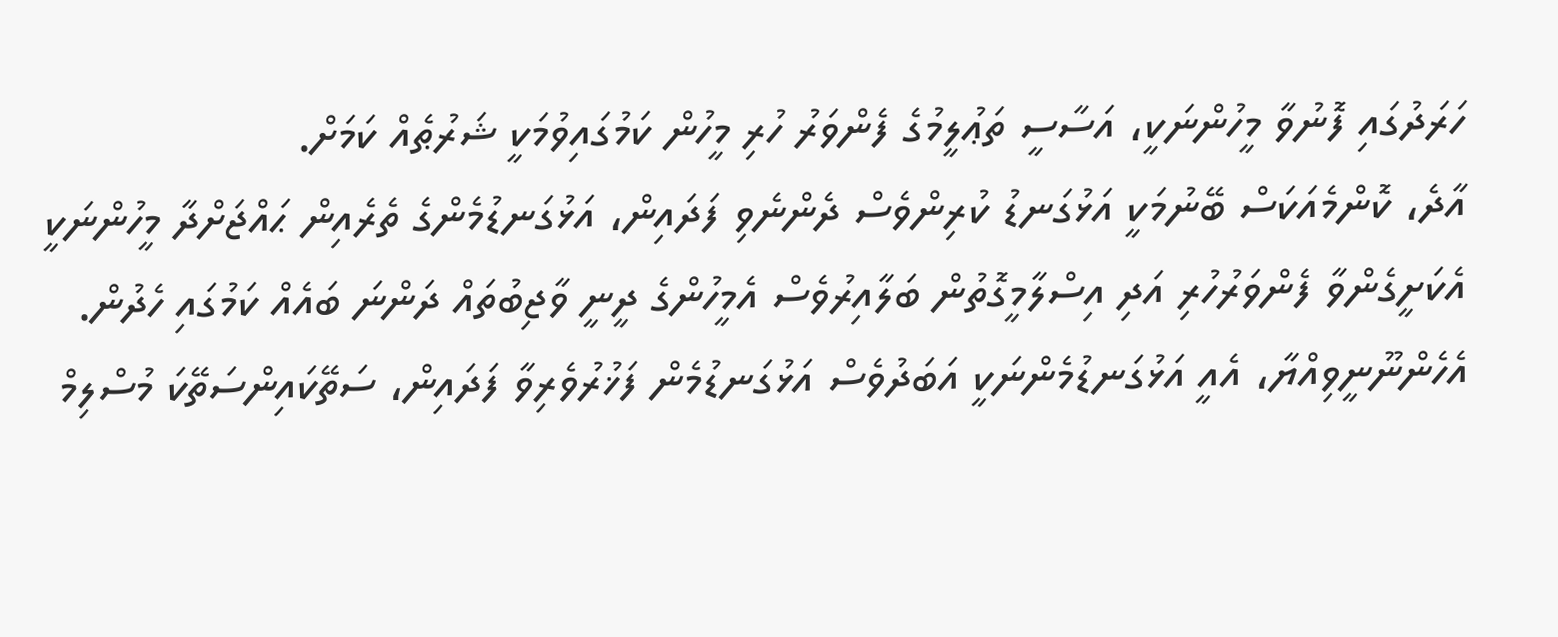ހަރަދުގައި ފޮނުވާ މީހުންނަކީ، އަސާސީ ތަޢުލީމުގެ ފެންވަރު ހުރި މީހުން ކަމުގައިވުމަކީ ޝަރުޠެއް ކަމަށް.
އާދެ، ކޮންމެއަކަސް ބޭނުމަކީ އަޅުގަނޑު ކުރިންވެސް ދެންނެވި ފަދައިން، އަޅުގަނޑުމެންގެ ތެރެއިން ޙައްޖަށްދާ މީހުންނަކީ އެކަށީގެންވާ ފެންވަރުހުރި އަދި އިސްލާމީގޮތުން ބަލާއިރުވެސް އެމީހުންގެ ދީނީ ވާޖިބުތައް ދަންނަ ބައެއް ކަމުގައި ހެދުން. އެހެންނޫނީވިއްޔާ، އެއީ އަޅުގަނޑުމެންނަކީ އަބަދުވެސް އަޅުގަނޑުމެން ފަޚުރުވެރިވާ ފަދައިން، ސަތޭކައިންސަތޭކަ މުސްލިމް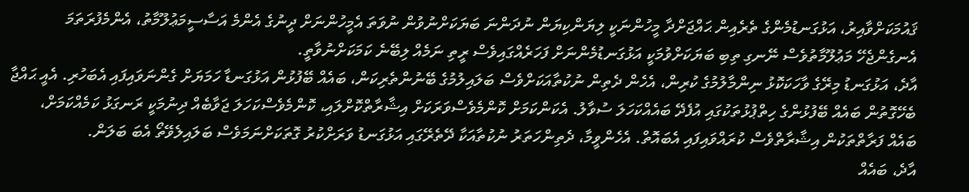ޤައުމަކަށްވާއިރު، އަޅުގަނޑުމެންގެ ތެރެއިން ޙައްޖަށްދާ މީހުންނަކީ ލިޔަންކިޔަން ނުދަންނަ ބަޔަކަށްނުވުން ނުވަތަ އެމީހުންނަށް ދީނުގެ އެންމެ އަސާސީމަޢުލޫމާތު، އެންމެފުރަތަމަ އެނގެންޖެހޭ މަޢުލޫމާތުވެސް ނޭނގި ތިބި ބަޔަކަށްވުމަކީ އަޅުގަނޑުމެންނަށް ފަހަރެއްގައިވެސް ރީތި ނަމެއް ލިބޭނެ ކަމަކަށްނުވާތީ.
އާދެ، އަޅުގަނޑު މިރޭގެ ވާހަކަކޮޅު ނިންމާލުމުގެ ކުރިން، އެހެން ދެތިން ނުކުތާއަކަށްވެސް ބަލައިލުމުގެ ބޭނުންތެރިކަން، ބައެއް ބޭފުޅުން އަޅުގަނޑާ ހަމަޔަށް ގެންނަވައިފައި އެބަހުރި. އެއީ ޙައްޖާ ބެހޭގޮތުން ބައެއް ބޭފުޅުންގެ ހިތްޕުޅުތަކުގައި އުފެދޭ ބައެއްކަހަލަ ސުވާލު. އެކަންކަމަށް ކޮންމެވެސްވަރަކަށް އިޝާރާތްކޮށްލައި، ކޮންމެވެސްކަހަލަ ޖަވާބެއް ދިނުމަކީ ރަނގަޅު ކަމެއްކަމަށް، ބައެއް ފަރާތްތަކުން އިޝާރާތްވެސް ކުރައްވައިފައި އެބައޮތް. އެހެންވީމާ، ދެތިންހަތަރު ނުކުތާއަކާ ދޭތެރޭގައި އަޅުގަނޑު ވަރަށްކުރު ގޮތަކަށްނަމަވެސް ބަލައިލެވޭތޯ އެބަ ބަލަން.
އާދެ، ބައެއް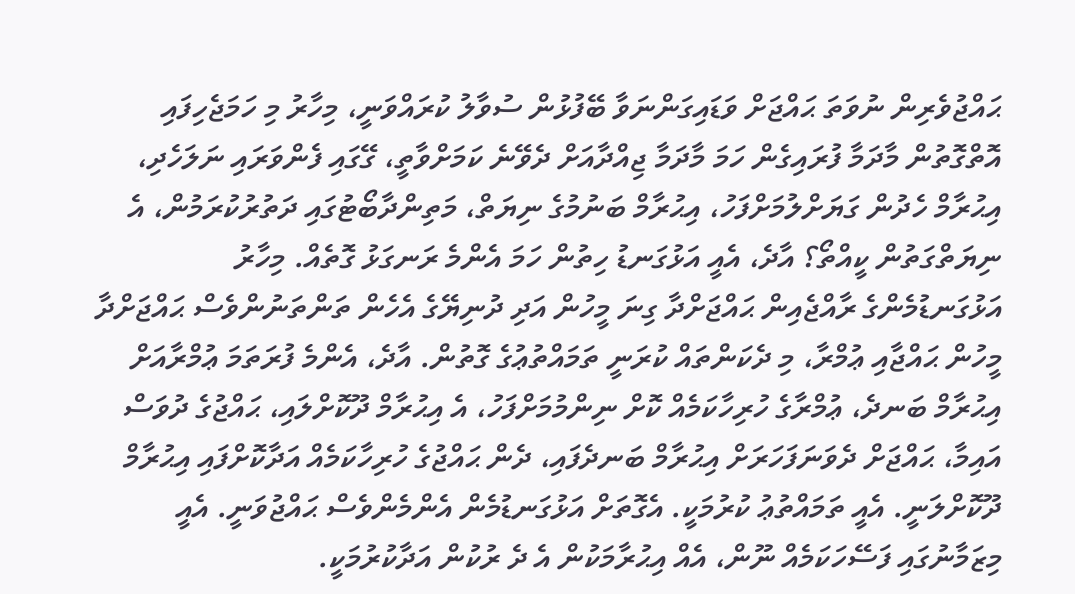ޙައްޖުވެރިން ނުވަތަ ޙައްޖަށް ވަޑައިގަންނަވާ ބޭފުޅުން ސުވާލު ކުރައްވަނީ، މިހާރު މި ހަމަޖެހިފައި އޮތްގޮތުން މާދަމާ ފުރައިގެން ހަމަ މާދަމާ ޖިއްދާއަށް ދެވޭނެ ކަމަށްވާތީ، ގޭގައި ފެންވަރައި ނަލަހެދި، އިޙުރާމް ހެދުން ގަޔަށްލުމަށްފަހު، އިޙުރާމް ބަނުމުގެ ނިޔަތް، މަތިންދާބޯޓުގައި ދަތުރުކުރަމުން، އެ ނިޔަތްގަތުން ކީއްތޯ؟ އާދެ، އެއީ އަޅުގަނޑު ހިތުން ހަމަ އެންމެ ރަނގަޅު ގޮތެއް. މިހާރު އަޅުގަނޑުމެންގެ ރާއްޖެއިން ޙައްޖަށްދާ ގިނަ މީހުން އަދި ދުނިޔޭގެ އެހެން ތަންތަނުންވެސް ޙައްޖަށްދާ މީހުން ޙައްޖާއި ޢުމްރާ، މި ދެކަންތައް ކުރަނީ ތަމައްތުޢުގެ ގޮތުން. އާދެ، އެންމެ ފުރަތަމަ ޢުމްރާއަށް އިޙުރާމް ބަނދެ، ޢުމްރާގެ ހުރިހާކަމެއް ކޮށް ނިންމުމަށްފަހު، އެ އިޙުރާމް ދޫކޮށްލައި، ޙައްޖުގެ ދުވަސް އައިމާ، ޙައްޖަށް ދެވަނަފަހަރަށް އިޙުރާމް ބަނދެފައި، ދެން ޙައްޖުގެ ހުރިހާކަމެއް އަދާކޮށްފައި އިޙުރާމް ދޫކޮށްލަނީ. އެއީ ތަމައްތުޢު ކުރުމަކީ. އެގޮތަށް އަޅުގަނޑުމެން އެންމެންވެސް ޙައްޖުވަނީ. އެއީ މިޒަމާނުގައި ފަސޭހަކަމެއް ނޫން، އެއް އިޙުރާމަކުން އެ ދެ ރުކުން އަދާކުރުމަކީ.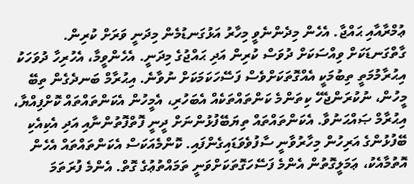ޢުމްރާއާއި ޙައްޖާ. އެހެން މިދެންނެވީ މިހާރު އަޅުގަނޑުމެން މިދަނީ ވަރަށް ކުރިން. ގާތްގަނޑަކަށް ވިއްސަކަށް ދުވަސް ކުރިން އަދި ޙައްޖުގެ މިދަނީ. އެހެންވީމާ، އެހުރިހާ ދުވަހަކު އިޙުރާމުމަތީ ތިބުމަކީ އެއްގޮތަކަށްވެސް ފަސޭހަކަމަކަށް ނުވާނެ. އިޙުރާމް ބަނދެގެން ތިބޭ މީހުން، ނުކުރަންޖެހޭ ކިތަންމެ ކަންތައްތަކެއް އެބަހުރި، އެމީހުން އެކަންތައްތައް ކޮށްފިއްޔާ، އިޙުރާމް ޞައްޙަނުވާ. އެކަންތައްތައް ތިޔަބޭފުޅުންނަށް ދީނީ ފޮތްފޮތުންނާއި އަދި އެކިއެކި ބޭފުޅުންގެ އަރިހުން މިހާރުވާނީ ސާފުވެވަޑައިގެންފައި. ކޮންމެއަކަސް އެކަންތައްތައް އެހެން އޮތުމާއެކު، ޢަމަލީގޮތުން އެންމެ ފަސޭހަގޮތަކަށްވަނީ ތަމައްތުޢުގެ ގޮތް. އެންމެ ފުރަތަމަ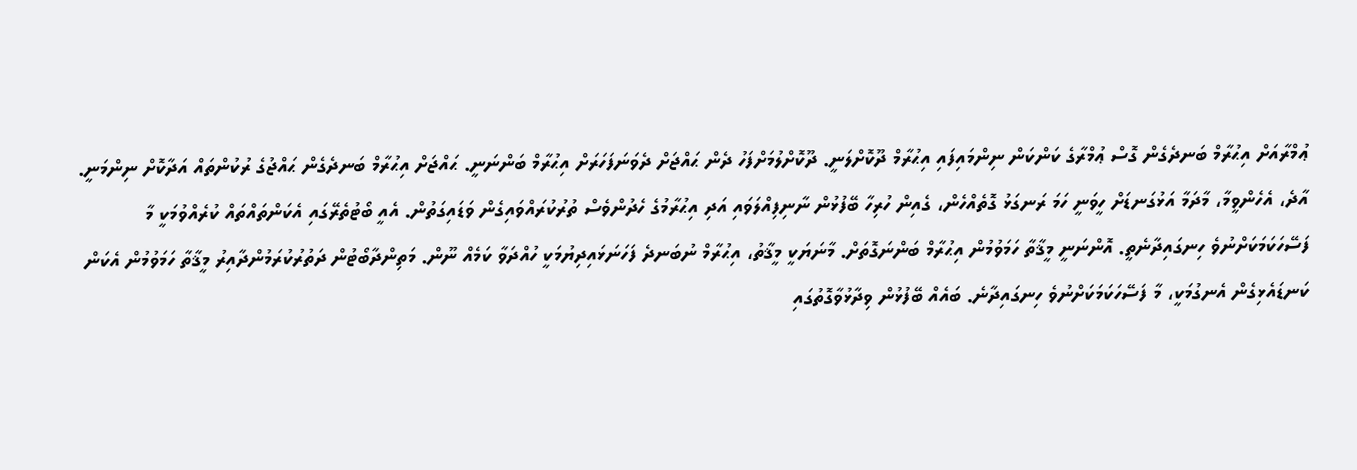ޢުމްރާއަށް އިޙުރާމް ބަނދެގެން ގޮސް ޢުމްރާގެ ކަންކަން ނިންމައިފައި އިޙުރާމް ދޫކޮށްލަނީ. ދޫކޮށްލުމަށްފަހު ދެން ޙައްޖަށް ދެވަނަފަހަރަށް އިޙުރާމް ބަންނަނީ. ޙައްޖަށް އިޙުރާމް ބަނދެގެން ޙައްޖުގެ ރުކުންތައް އަދާކޮށް ނިންމަނީ.
އާދެ، އެހެންވީމާ، މާދަމާ އަޅުގަނޑަށް ހީވަނީ ހަމަ ރަނގަޅު ގޮތެއްހެން، ގެއިން ހުރިހާ ބޭފުޅުން ނާނިފިއްލަވައި އަދި އިޙުރާމުގެ ހެދުންވެސް ތުރުކުރައްވައިގެން ވަޑައިގަތުން. އެއީ ބޯޓުތެރޭގައި އެކަންތައްތައް ކުރެއްވުމަކީ މާ ފަސޭހަކަމަކަށްނުވެ ހިނގައިދާނެތީ. އޮންނަނީ މީޤާތާ ހަމަވުމުން އިޙުރާމް ބަންނަގޮތަށް. މާނަޔަކީ މީޤާތު، އިޙުރާމް ނުބަނދެ ފަހަނަޅައިދިޔުމަކީ ހުއްދަވާ ކަމެއް ނޫން. މަތިންދާބޯޓުން ދަތުރުކުރަމުންދާއިރު މީޤާތާ ހަމަވުމުން އެކަން ކަނޑައެޅިގެން އެނގުމަކީ، މާ ފަސޭހަކަމަކަށްނުވެ ހިނގައިދާނެ. ބައެއް ބޭފުޅުން ވިދާޅުވާގޮތުގައި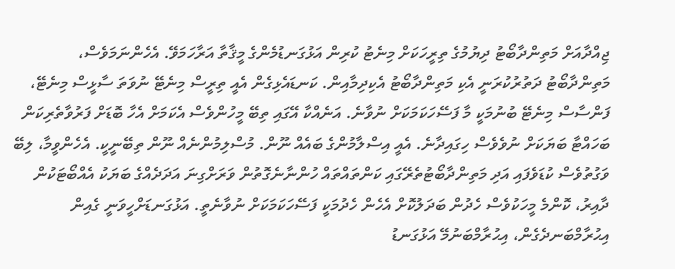ޖިއްދާއަށް މަތިންދާބޯޓު ދިޔުމުގެ ތިރީހަކަށް މިނެޓު ކުރިން އަޅުގަނޑުމެންގެ މީޤާތާ އަރާހަމަވޭ. އެހެންނަމަވެސް، މަތިންދާބޯޓު ދަތުރުކުރަނީ އެކި މަތިންދާބޯޓު އެކިދިމާއިން. ކަނޑައެޅިގެން އެއީ ތިރީސް މިނެޓޭ ނުވަތަ ސާޅީސް މިނެޓޭ، ފަންސާސް މިނެޓޭ ބުނުމަކީ މާ ފަސޭހަކަމަކަށް ނުވާނެ. އަނެއްކާ އޭގައި ތިބޭ މީހުންވެސް އެކަމަށް އެހާ ބޮޑަށް ފަރުވާތެރިކަން ބަހައްޓާ ބަޔަކަށް ނުވެވެސް ހިގައިދާނެ. އެއީ އިސްލާމުންގެ ބައެއް ނޫން. މުސްލިމުންނެއް ނޫން ތިބޭނީކީ. އެހެންވީމާ، ލިބޭ ވަގުތުވެސް ކުޑަވެފައި އަދި މަތިންދާބޯޓުތެރޭގައި ކަންތައްތައް ހުންނާނެގޮތުން ވަރަށްގިނަ އަދަދެއްގެ ބަޔަކު އެއްބޯޓަކުން ދާއިރު، ކޮންމެ މީހަކުވެސް ހެދުން ބަދަލުކޮށް އެހެން ހެދުމަކީ ފަސޭހަކަމަކަށް ނުވާނެތީ. އަޅުގަނޑަށްހީވަނީ ގެއިން އިޙުރާމްބަނދެގެން، އިޙުރާމްބަނުމޭ އަޅުގަނޑު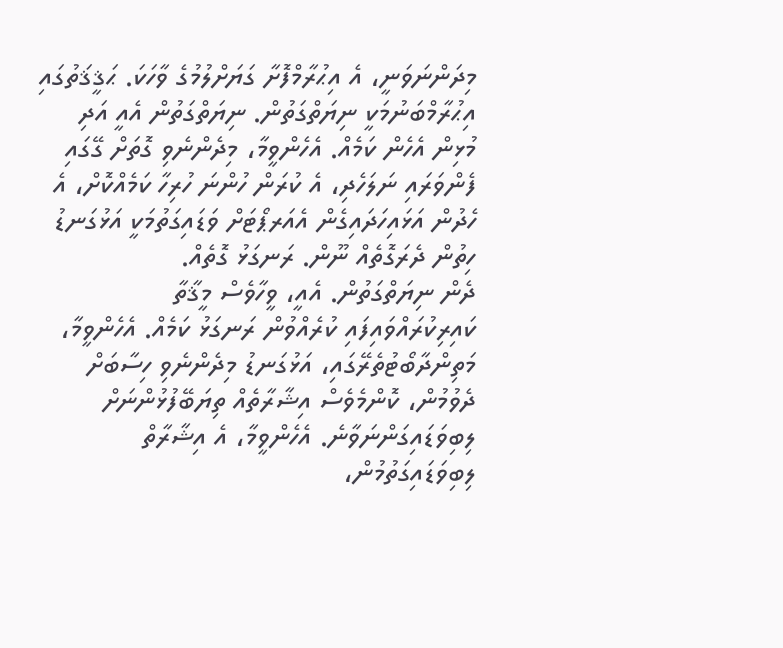މިދަންނަވަނީ، އެ އިޙުރާމްފޮށާ ގަޔަށްލުމުގެ ވާހަކަ. ޙަޤީޤަތުގައި އިޙުރާމްބަނުމަކީ ނިޔަތްގަތުން. ނިޔަތްގަތުން އެއީ އަދި މުޅިން އެހެން ކަމެއް. އެހެންވީމާ، މިދެންނެވި ގޮތަށް ގޭގައި ފެންވަރައި ނަލަހެދި، އެ ކުރަން ހުންނަ ހުރިހާ ކަމެއްކޮށް، އެ ހެދުން އަޅައިހަދައިގެން އެއަރޕޯޓަށް ވަޑައިގަތުމަކީ އަޅުގަނޑު ހިތުން ދެރަގޮތެއް ނޫން. ރަނގަޅު ގޮތެއް.
ދެން ނިޔަތްގަތުން. އެއީ، ވީހާވެސް މީޤާތާ ކައިރިކުރައްވައިފައި ކުރެއްވުން ރަނގަޅު ކަމެއް. އެހެންވީމާ، މަތިންދާބޯޓުތެރޭގައި، އަޅުގަނޑު މިދެންނެވި ހިސާބަށް ދެވުމުން، ކޮންމެވެސް އިޝާރާތެއް ތިޔަބޭފުޅުންނަށް ލިބިވަޑައިގަންނަވާނެ. އެހެންވީމާ، އެ އިޝާރާތް ލިބިވަޑައިގަތުމުން،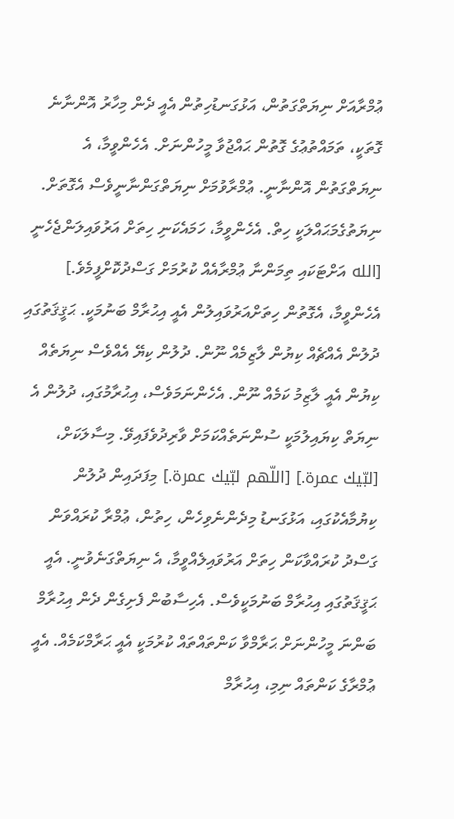ޢުމްރާއަށް ނިޔަތްގަތުން، އަޅުގަނޑުހިތުން އެއީ ދެން މިހާރު އޮންނާނެ ގޮތަކީ، ތަމައްތުޢުގެ ގޮތުން ޙައްޖުވާ މީހުންނަށް. އެހެންވީމާ، އެ ނިޔަތްގަތުން އޮންނާނީ. ޢުމްރާވުމަށް ނިޔަތްގަންނާނީވެސް އެގޮތަށް. ނިޔަތުގެމަޙައްލަކީ ހިތް. އެހެންވީމާ، ހަމައެކަނި ހިތަށް އަރުވައިލަންޖެހެނީ [الله އަށްޓަކައި ތިމަންނާ ޢުމްރާއެއް ކުރުމަށް ގަސްދުކޮށްފީމެވެ.] އެހެންވީމާ، އެގޮތުން ހިތަށްއަރުވައިލުން އެއީ އިޙުރާމް ބަނުމަކީ. ޙަޤީޤަތުގައި ދުލުން އެއްޗެއް ކިޔުން ލާޒިމެއް ނޫން. ދުލުން ކިޔޭ އެއްވެސް ނިޔަތެއް ކިޔުން އެއީ ލާޒިމު ކަމެއް ނޫން. އެހެންނަމަވެސް، އިޙުރާމުގައި، ދުލުން އެ ނިޔަތް ކިޔައިލުމަކީ ސުންނަތެއްކަމަށް ވާރިދުވެފައިވޭ. މިސާލަކަށް، [لبّيك عمرة.] [اللّهم لبّيك عمرة.] މިފަދައިން ދުލުން ކިޔުމާއެކުގައި، އަޅުގަނޑު މިދެންނެވިހެން، ހިތުން، ޢުމްރާ ކުރައްވަން ގަސްދު ކުރައްވާކަން ހިތަށް އަރުވައިލެއްވީމާ، އެ ނިޔަތްގަނެވުނީ. އެއީ ޙަޤީޤަތުގައި އިޙުރާމް ބަނުމަކީވެސް. އެހިސާބުން ފެށިގެން ދެން އިޙުރާމް ބަންނަ މީހުންނަށް ޙަރާމްވާ ކަންތައްތައް ކުރުމަކީ އެއީ ޙަރާމްކަމެއް. އެއީ ޢުމްރާގެ ކަންތައް ނިމި، އިޙުރާމް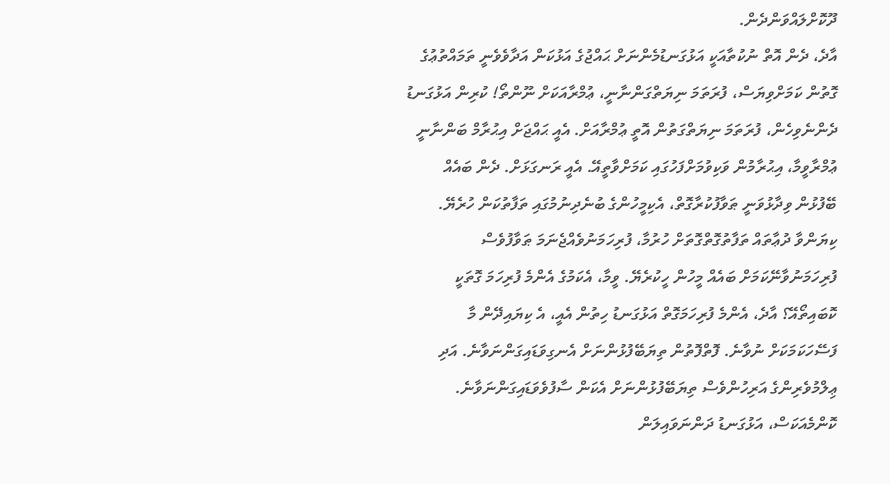ދޫކޮށްލައްވަންދެން.
އާދެ، ދެން އޮތް ނުކުތާއަކީ އަޅުގަނޑުމެންނަށް ޙައްޖުގެ އަޅުކަން އަދާވެވެނީ ތަމައްތުޢުގެ ގޮތުން ކަމަށްވިޔަސް، ފުރަތަމަ ނިޔަތްގަންނާނީ، ޢުމްރާއަކަށް ނޫންތޯ! ކުރިން އަޅުގަނޑު ދެންނެވިހެން، ފުރަތަމަ ނިޔަތްގަތުން އޮތީ ޢުމްރާއަށް. އެއީ ޙައްޖަށް އިޙުރާމް ބަންނާނީ ޢުމްރާވީމާ، އިޙުރާމުން ވަކިވުމަށްފަހުގައި ކަމަށްވާތީއޭ. އެއީ ރަނގަޅަށް. ދެން ބައެއް ބޭފުޅުން ވިދާޅުވަނީ ޠަވާފުކުރާގޮތް، އެކިމީހުންގެ ބުނެދިނުމުގައި ތަފާތުކަން ހުރެޔޭ. ކިޔަންވާ ދުޢާތައް ތަފާތުގޮތްގޮތަށް ހުރުމާ، ފުރިހަމަނުވެއްޖެނަމަ ޠަވާފުވެސް ފުރިހަމަނުވާނޭކަމަށް ބައެއް މީހުން ހީކުރެޔޭ. ވީމާ، އެކަމުގެ އެންމެ ފުރިހަމަ ގޮތަކީ ކޮބައިތޯއޭ؟ އާދެ، އެންމެ ފުރިހަމަގޮތް އަޅުގަނޑު ހިތުން އެއީ، އެ ކިޔައިދޭން މާ ފަސޭހަކަމަކަށް ނުވާނެ. ފޮތްފޮތުން ތިޔަބޭފުޅުންނަށް އެނގިވަޑައިގަންނަވާނެ. އަދި ޢިލްމުވެރިންގެ އަރިހުންވެސް ތިޔަބޭފުޅުންނަށް އެކަން ސާފުވެވަޑައިގަންނަވާނެ.
ކޮންމެއަކަސް، އަޅުގަނޑު ދަންނަވައިލަން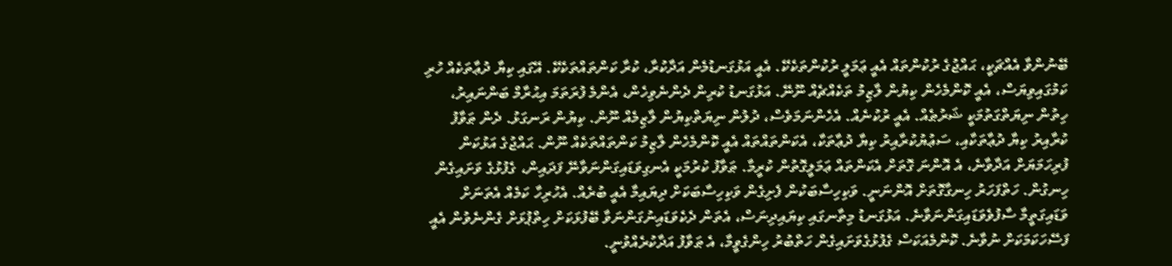ބޭނުންވާ އެއްޗަކީ، ޙައްޖުގެ ރުކުންތައް އެއީ ޢަމަލީ ރުކުންތަކެކޭ. އެއީ އަޅުގަނޑުމެން އަދާކުރާ، ކުރާ ކަންތައްތަކެކޭ. އޭގައި ކިޔާ ދުޢާތަކެއް ހުރި ކަމުގައިވިޔަސް، އެއީ ކޮންމެހެން ކިޔުން ލާޒިމު ތަކެއްޗެއް ނޫނޭ. އަޅުގަނޑު ކުރިން ދެންނެވިހެން، އެންމެ ފުރަތަމަ އިޙުރާމް ބަންނައިރު، ހިތުން ނިޔަތްގަތުމަކީ ޝަރުޠެއް. އެއީ ރުކުނެއް. އެހެންނަމަވެސް، ދުލުން ނިޔަތްކިޔުން ލާޒިމެއް ނޫން. ކިޔުން ރަނގަޅު. ދެން ޠަވާފު ކުރާއިރު ކިޔާ ދުޢާތަކާއި، ސަޢުޔުކުރާއިރު ކިޔާ ދުޢާތަކާ، އެކަންތައްތައް އެއީ ކޮންމެހެން ލާޒިމު ކަންތައްތަކެއް ނޫން. ޙައްޖުގެ އަޅުކަން ފުރިހަމަޔަށް އަދާވާނެ، އެ އޮންނަ ގޮތަށް އެކަންތައް ޢަމަލީގޮތުން ކުރީމާ. ޠަވާފު ކުރުމަކީ އެނގިވަޑައިގަންނަވާނޭ ފަދައިން، ގެފުޅުގެ ވަށައިގެން ހިނގުން. ހަތްފަހަރު ހިނގާގޮތަށް އޮންނަނީ. ވަކިހިސާބަކުން ފެށިގެން ވަކިހިސާބަކަށް ދިޔައިމާ އެއީ ބުރެއް. އެހުރިހާ ކަމެއް އެތަނަށް ވަޑައިގަތީމާ ސާފުވެވަޑައިގަންނަވާނެ. އަޅުގަނޑު މިތާނގައި ކިޔައިދިނަސް، އެތަން ދެކެވަޑައިނުގަންނަވާ ބޭފުޅަކަށް ހިތްޕުޅަށް ގެންނެވުން އެއީ ފަސޭހަކަމަކަށް ނުވާނެ. ކޮންމެއަކަސް ގެފުޅުގެވަށައިގެން ހަތްބުރު ހިންގެވީމާ، އެ ޠަވާފު އަދާކުރެއްވުނީ.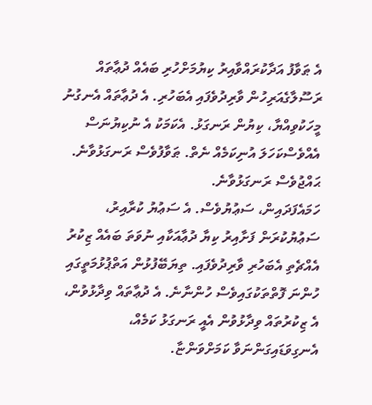އެ ޠަވާފު އަދާކުރައްވާއިރު ކިޔުމަށްހުރި ބައެއް ދުޢާތައް ރަސޫލާގެއަރިހުން ވާރިދުވެފައި އެބަހުރި. އެ ދުޢާތައް އެނގުނު މީހަކުވިއްޔާ، ކިޔުން ރަނގަޅު. އެކަމަކު އެ ނުކިޔުނަސް އެއްވެސްކަހަލަ އުނިކަމެއް ނެތް. ޠަވާފުވެސް ރަނގަޅުވާނެ. ޙައްޖުވެސް ރަނގަޅުވާނެ.
ހަމައެފަދައިން، ސަޢުޔުވެސް. އެ ސަޢުޔު ކުރާއިރު، ސަޢުޔުކުރަން ފަށާއިރު ކިޔާ ދުޢާއަކާއި ނުވަތަ ބައެއް ޒިކުރު އެއްޗެތި އެބަހުރި ވާރިދުވެފައި. ތިޔަބޭފުޅުން އަތްޕުޅުމަތީގައި ހުންނަ ފޮތްތަކުގައިވެސް ހުންނާނެ. އެ ދުޢާތައް ވިދާޅުވުން، އެ ޒިކުރުތައް ވިދާޅުވުން އެއީ ރަނގަޅު ކަމެއް، އެނގިވަޑައިގަންނަވާ ކަމަށްވަންޏާ.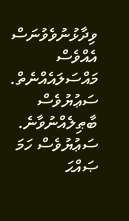ވިދާޅުނުވެވުނަސް އެއްވެސް މައްސަލައެއްނެތް. ސަޢުޔުވެސް ބާޠިލެއްނުވާނެ. ސަޢުޔުވެސް ހަމަ ޞައްޙަ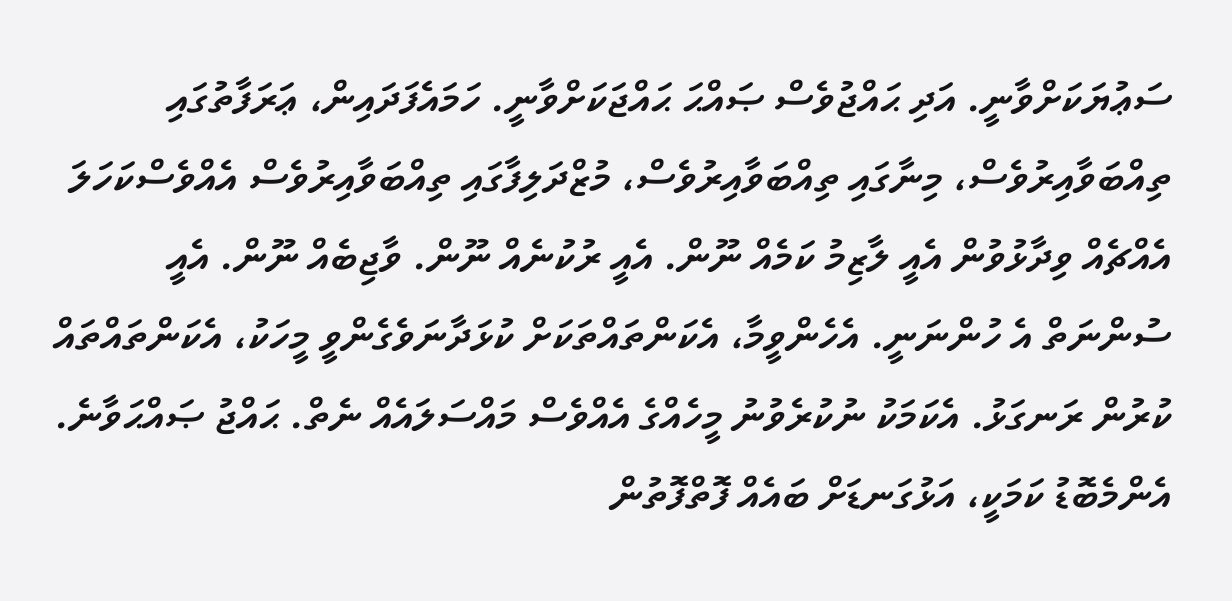ސަޢުޔަކަށްވާނީ. އަދި ޙައްޖުވެސް ޞައްޙަ ޙައްޖަކަށްވާނީ. ހަމައެފަދައިން، ޢަރަފާތުގައި ތިއްބަވާއިރުވެސް، މިނާގައި ތިއްބަވާއިރުވެސް، މުޒްދަލިފާގައި ތިއްބަވާއިރުވެސް އެއްވެސްކަހަލަ އެއްޗެއް ވިދާޅުވުން އެއީ ލާޒިމު ކަމެއް ނޫން. އެއީ ރުކުނެއް ނޫން. ވާޖިބެއް ނޫން. އެއީ ސުންނަތް އެ ހުންނަނީ. އެހެންވީމާ، އެކަންތައްތަކަށް ކުޅަދާނަވެގެންވީ މީހަކު، އެކަންތައްތައް ކުރުން ރަނގަޅު. އެކަމަކު ނުކުރެވުނު މީހެއްގެ އެއްވެސް މައްސަލައެއް ނެތް. ޙައްޖު ޞައްޙަވާނެ. އެންމެބޮޑު ކަމަކީ، އަޅުގަނޑަށް ބައެއް ފޮތްފޮތުން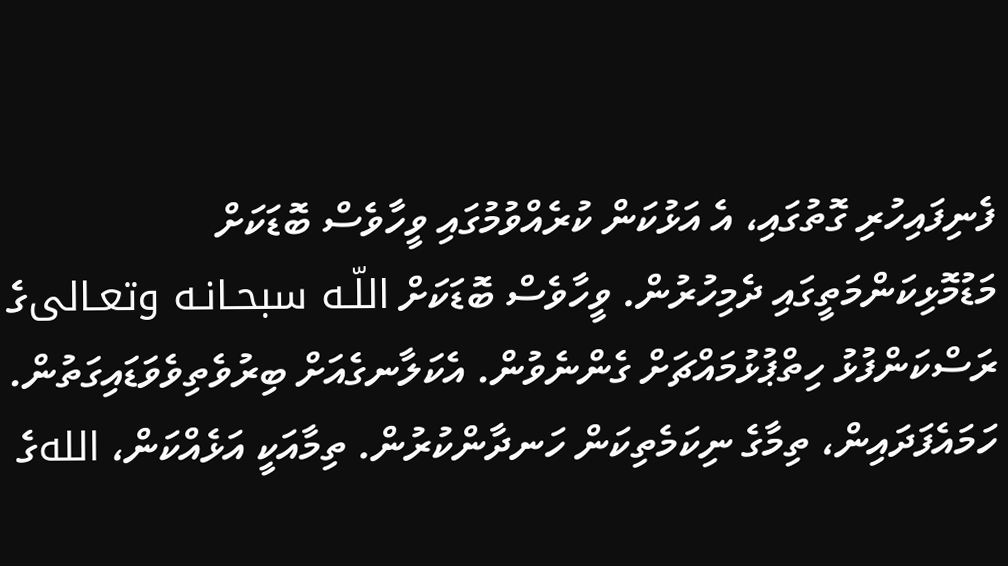ފެނިފައިހުރި ގޮތުގައި، އެ އަޅުކަން ކުރެއްވުމުގައި ވީހާވެސް ބޮޑަކަށް މަޑުމޮޅިކަންމަތީގައި ދެމިހުރުން. ވީހާވެސް ބޮޑަކަށް اللّـه سبحـانـه وتعـالىގެ ރަސްކަންފުޅު ހިތްޕުޅުމައްޗަށް ގެންނެވުން. އެކަލާނގެއަށް ބިރުވެތިވެވަޑައިގަތުން. ހަމައެފަދައިން، ތިމާގެ ނިކަމެތިކަން ހަނދާންކުރުން. ތިމާއަކީ އަޅެއްކަން، اللهގެ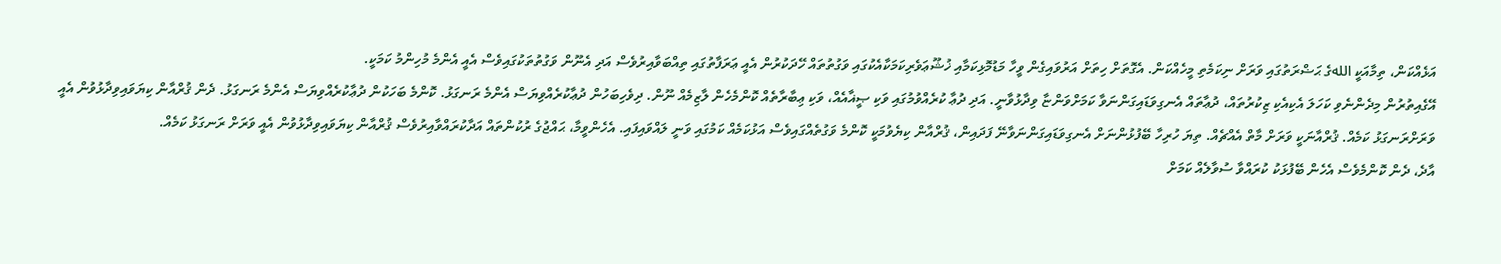އަޅެއްކަން، ތިމާއަކީ اللهގެ ޙަޟްރަތުގައި ވަރަށް ނިކަމެތި މީހެއްކަން. އެގޮތަށް ހިތަށް އަރުވައިގެން ވީހާ މަޑުމޮޅިކަމާއި ޚުޝޫޢަވެރިކަމަކާއެކުގައި ވަގުތުތައް ހޭދަކުރުން އެއީ ޢަރަފާތުގައި ތިއްބަވާއިރުވެސް އަދި އެނޫން ވަގުތުތަކުގައިވެސް އެއީ އެންމެ މުހިންމު ކަމަކީ.
އޭގެއިތުރުން މިދެންނެވި ކަހަލަ އެކިއެކި ޒިކުރުތައް، ދުޢާތައް އެނގިވަޑައިގަންނަވާ ކަމަށްވަންޏާ ވިދާޅުވާނީ. އަދި ދުޢާ ކުރެއްވުމުގައި ވަކި ޞީޣާއެއް، ވަކި ޢިބާރާތެއް ކޮންމެހެން ލާޒިމެއް ނޫން. ދިވެހިބަހުން ދުޢާކުރެއްވިޔަސް އެންމެ ރަނގަޅު. ކޮންމެ ބަހަކުން ދުޢާކުރެއްވިޔަސް އެންމެ ރަނގަޅު. ދެން ޤުރްއާން ކިޔަވައިވިދާޅުވުން އެއީ ވަރަށްރަނގަޅު ކަމެއް. ޤުރްއާނަކީ ވަރަށް މާތް އެއްޗެއް. ތިޔަ ހުރިހާ ބޭފުޅުންނަށް އެނގިވަޑައިގަންނަވާނޭ ފަދައިން، ޤުރްއާން ކިޔެވުމަކީ ކޮންމެ ވަގުތެއްގައިވެސް އަޅުކަމެއް ކަމުގައި ވަނީ ލައްވައިފައި. އެހެންވީމާ، ޙައްޖުގެ ރުކުންތައް އަދާކުރައްވާއިރުވެސް ޤުރްއާން ކިޔަވައިވިދާޅުވުން އެއީ ވަރަށް ރަނގަޅު ކަމެއް.
އާދެ، ދެން ކޮންމެވެސް އެހެން ބޭފުޅަކު ކުރައްވާ ސުވާލެއް ކަމަށް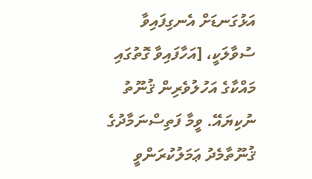އަޅުގަނޑަށް އެނގިފައިވާ ސުވާލަކީ، [އަހާފައިވާ ގޮތުގައި މައްކާގެ އަހުލުވެރިން ޤުނޫތު ނުކިޔައޭ. ވީމާ ފަތިސްނަމާދުގެ ޤުނޫތާމެދު ޢަމަލުކުރަންވީ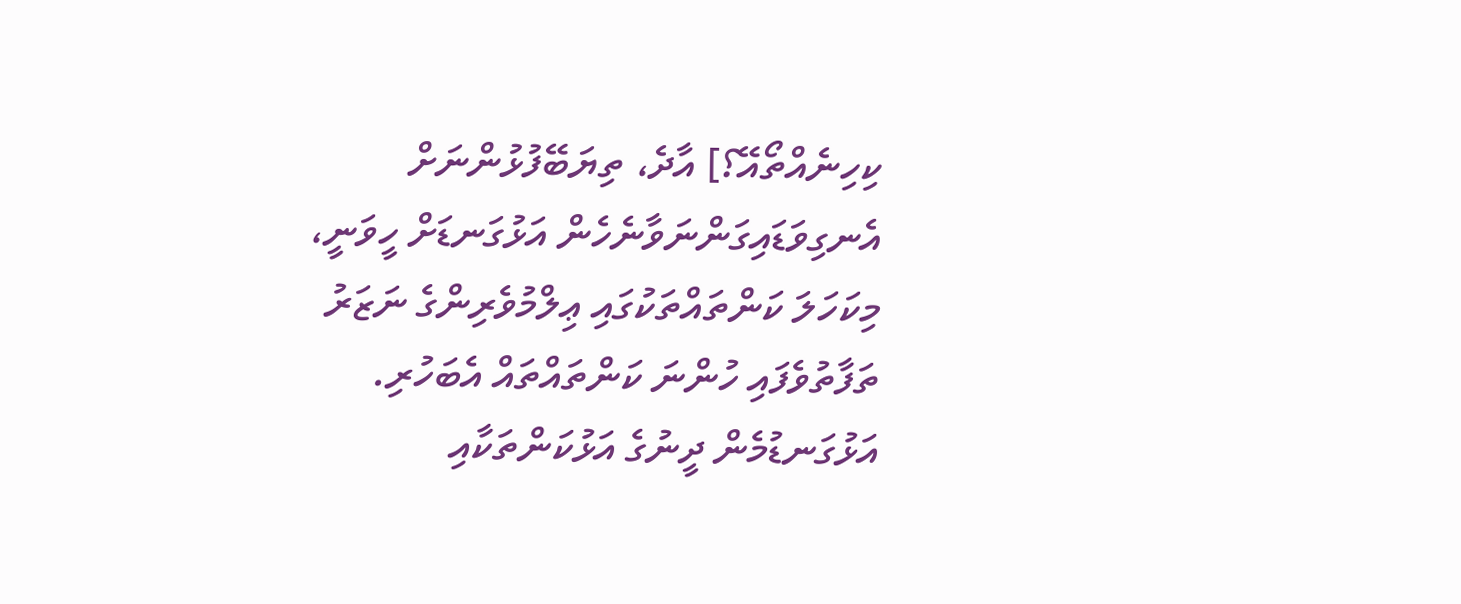ކިހިނެއްތޯއޭ؟] އާދެ، ތިޔަބޭފުޅުންނަށް އެނގިވަޑައިގަންނަވާނެހެން އަޅުގަނޑަށް ހީވަނީ، މިކަހަލަ ކަންތައްތަކުގައި ޢިލްމުވެރިންގެ ނަޒަރު ތަފާތުވެފައި ހުންނަ ކަންތައްތައް އެބަހުރި. އަޅުގަނޑުމެން ދީނުގެ އަޅުކަންތަކާއި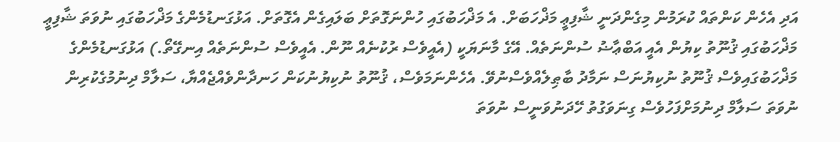އަދި އެހެން ކަންތައް ކުރަމުން މިގެންދަނީ ޝާފިޢީ މަޛްހަބަށް. އެ މަޛްހަބުގައި ހުންނަގޮތަށް ބަލައިގެން އެގޮތަށް. އަޅުގަނޑުމެންގެ މަޛްހަބުގައި ނުވަތަ ޝާފިޢީ މަޛްހަބުގައި ޤުނޫތު ކިޔުން އެއީ އަބްޢާޟު ސުންނަތެއް. އޭގެ މާނަޔަކީ (އެއީވެސް ރުކުނެއް ނޫން. އެއީވެސް ސުންނަތެއް އިނގޭތޯ.) އަޅުގަނޑުމެންގެ މަޛްހަބުގައިވެސް ޤުނޫތު ނުކިޔުނަސް ނަމާދު ބާޠިލެއްވެސްނުވޭ. އެހެންނަމަވެސް، ޤުނޫތު ނުކިޔުނުކަން ހަނދާންވެއްޖެއްޔާ، ސަލާމް ދިނުމުގެކުރިން ނުވަތަ ސަލާމް ދިނުމަށްފަހުވެސް ގިނަވަގުތު ހޭދަނުވަނީސް ނުވަތަ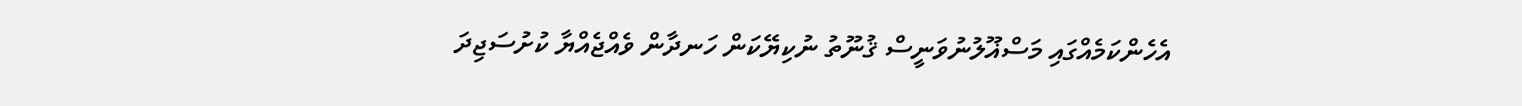އެހެންކަމެއްގައި މަސްޣޫލުނުވަނީސް ޤުނޫތު ނުކިޔޭކަން ހަނދާން ވެއްޖެއްޔާ ކުށުސަޖިދަ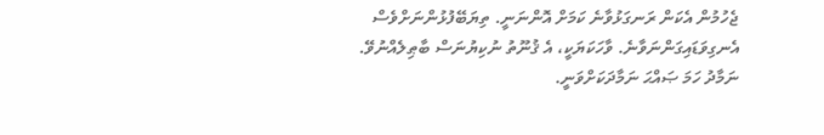ޖެހުމުން އެކަން ރަނގަޅުވާނެ ކަމަށް އޮންނަނީ. ތިޔަބޭފުޅުންނަށްވެސް އެނގިވަޑައިގަންނަވާނެ. ވާހަކަޔަކީ، އެ ޤުނޫތު ނުކިޔުނަސް ބާޠިލެއްނުވޭ. ނަމާދު ހަމަ ޞައްޙަ ނަމާދަކަށްވަނީ.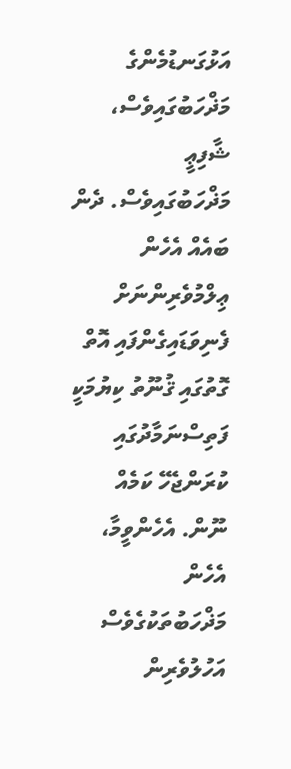އަޅުގަނޑުމެންގެ މަޛްހަބުގައިވެސް، ޝާފިޢީ މަޛްހަބުގައިވެސް. ދެން ބައެއް އެހެން ޢިލްމުވެރިންނަށް ފެނިވަޑައިގެންފައި އޮތް ގޮތުގައި ޤުނޫތު ކިޔުމަކީ ފަތިސްނަމާދުގައި ކުރަންޖެހޭ ކަމެއް ނޫން. އެހެންވީމާ، އެހެން މަޛްހަބުތަކުގެވެސް އަހުލުވެރިން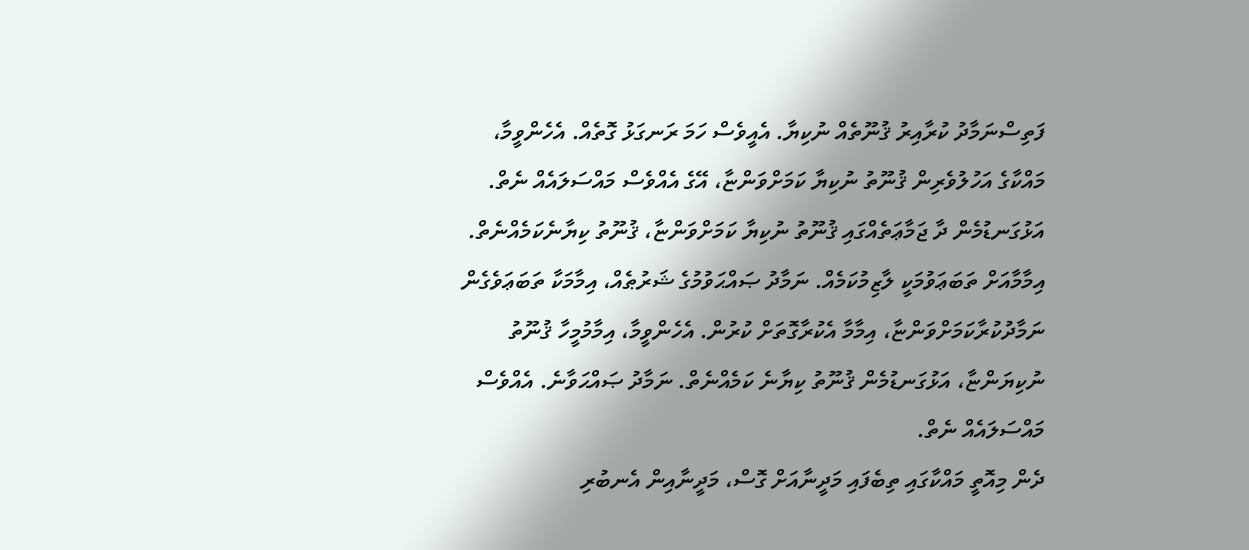ފަތިސްނަމާދު ކުރާއިރު ޤުނޫތެއް ނުކިޔާ. އެއީވެސް ހަމަ ރަނގަޅު ގޮތެއް. އެހެންވީމާ، މައްކާގެ އަހުލުވެރިން ޤުނޫތު ނުކިޔާ ކަމަށްވަންޏާ، އޭގެ އެއްވެސް މައްސަލައެއް ނެތް. އަޅުގަނޑުމެން ދާ ޖަމާޢަތެއްގައި ޤުނޫތު ނުކިޔާ ކަމަށްވަންޏާ، ޤުނޫތު ކިޔާނެކަމެއްނެތް. އިމާމާއަށް ތަބަޢަވުމަކީ ލާޒިމުކަމެއް. ނަމާދު ޞައްޙަވުމުގެ ޝަރުޠެއް، އިމާމަކާ ތަބަޢަވެގެން ނަމާދުކުރާކަމަށްވަންޏާ، އިމާމާ އެކުރާގޮތަށް ކުރުން. އެހެންވީމާ، އިމާމުމީހާ ޤުނޫތު ނުކިޔަންޏާ، އަޅުގަނޑުމެން ޤުނޫތު ކިޔާނެ ކަމެއްނެތް. ނަމާދު ޞައްޙަވާނެ. އެއްވެސް މައްސަލައެއް ނެތް.
ދެން މިއޮތީ މައްކާގައި ތިބެފައި މަދީނާއަށް ގޮސް، މަދީނާއިން އެނބުރި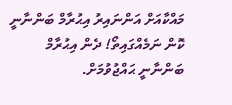މައްކާއަށް އަންނައިރު އިޙުރާމް ބަންނާނީ ކޮން ނަމެއްގައިތޯ! ދެން އިޙުރާމް ބަންނާނީ ޙައްޖުވުމަށް.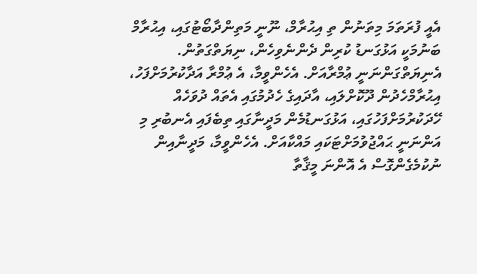އެއީ ފުރަތަމަ މިތަނުން ތި އިޙުރާމް، ނޫނީ މަތިންދާބޯޓުގައި، އިޙުރާމް ބަނުމަކީ އަޅުގަނޑު ކުރިން ދެންނެވިހެން، ނިޔަތްގަތުން. އެނިޔަތްގަންނަނީ ޢުމްރާއަށް. އެހެންވީމާ، އެ ޢުމްރާ އަދާކުރުމަށްފަހު، އިޙުރާމްހެދުން ދޫކޮށްލައި، އާދައިގެ ހެދުމުގައި އެތައް ދުވަހެއް ހޭދަކުރުމަށްފަހުގައި، އަޅުގަނޑުމެން މަދީނާގައި ތިބެފައި އެނބުރި މި އަންނަނީ ޙައްޖުވުމަށްޓަކައި މައްކާއަށް. އެހެންވީމާ، މަދީނާއިން ނުކުމެގެންގޮސް އެ އޮންނަ މީޤާތާ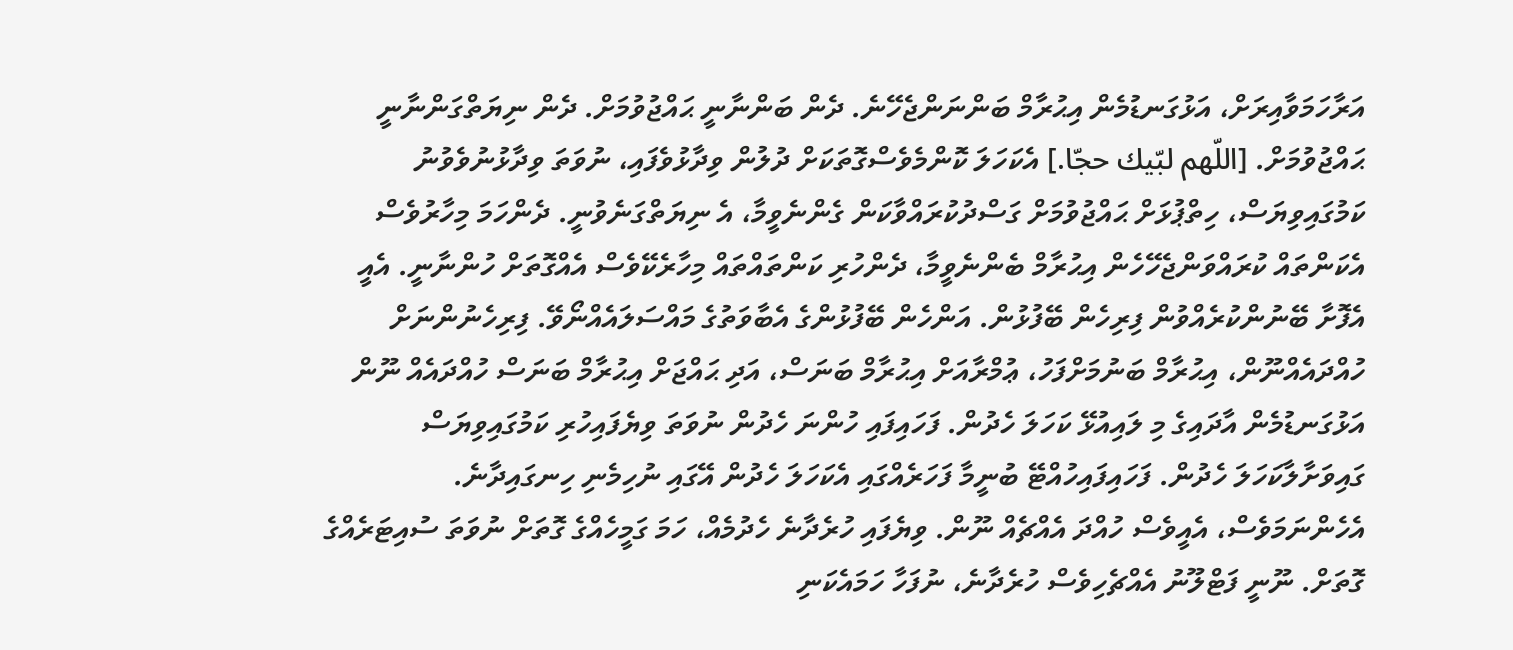އަރާހަމަވާއިރަށް، އަޅުގަނޑުމެން އިޙުރާމް ބަންނަންޖެހޭނެ. ދެން ބަންނާނީ ޙައްޖުވުމަށް. ދެން ނިޔަތްގަންނާނީ ޙައްޖުވުމަށް. [اللّهم لبّيك حجّا.] އެކަހަލަ ކޮންމެވެސްގޮތަކަށް ދުލުން ވިދާޅުވެފައި، ނުވަތަ ވިދާޅުނުވެވުނު ކަމުގައިވިޔަސް، ހިތްޕުޅަށް ޙައްޖުވުމަށް ގަސްދުކުރައްވާކަން ގެންނެވީމާ، އެ ނިޔަތްގަނެވުނީ. ދެންހަމަ މިހާރުވެސް އެކަންތައް ކުރައްވަންޖެހޭހެން އިޙުރާމް ބެންނެވީމާ، ދެންހުރި ކަންތައްތައް މިހާރެކޭވެސް އެއްގޮތަށް ހުންނާނީ. އެއީ އެފޮށާ ބޭނުންކުރެއްވުން ފިރިހެން ބޭފުޅުން. އަންހެން ބޭފުޅުންގެ އެބާވަތުގެ މައްސަލައެއްނޯވޭ. ފިރިހެނުންނަށް ހުއްދައެއްނޫން، އިޙުރާމް ބަނުމަށްފަހު، ޢުމްރާއަށް އިޙުރާމް ބަނަސް، އަދި ޙައްޖަށް އިޙުރާމް ބަނަސް ހުއްދައެއް ނޫން އަޅުގަނޑުމެން އާދައިގެ މި ލައިއުޅޭ ކަހަލަ ހެދުން. ފަހައިފައި ހުންނަ ހެދުން ނުވަތަ ވިޔެފައިހުރި ކަމުގައިވިޔަސް ގައިވަށާލާކަހަލަ ހެދުން. ފަހައިފައިހުއްޓޭ ބުނީމާ ފަހަރެއްގައި އެކަހަލަ ހެދުން އޭގައި ނުހިމެނި ހިނގައިދާނެ. އެހެންނަމަވެސް، އެއީވެސް ހުއްދަ އެއްޗެއް ނޫން. ވިޔެފައި ހުރެދާނެ ހެދުމެއް، ހަމަ ގަމީހެއްގެ ގޮތަށް ނުވަތަ ސުއިޓަރެއްގެ ގޮތަށް. ނޫނީ ފަޓްލޫނު އެއްޗެހިވެސް ހުރެދާނެ، ނުފަހާ ހަމައެކަނި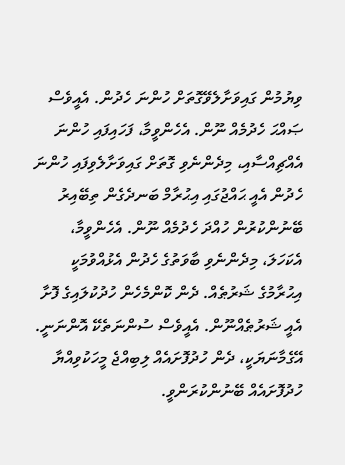ވިޔުމުން ގައިވަށާލެވޭގޮތަށް ހުންނަ ހެދުން. އެއީވެސް ޞައްޙަ ހެދުމެއް ނޫން. އެހެންވީމާ، ފަހައިފައި ހުންނަ އެއްޗިއްސާއި، މިދެންނެވި ގޮތަށް ގައިވަށާލެވިފައި ހުންނަ ހެދުން އެއީ ޙައްޖުގައި އިޙުރާމް ބަނދެގެން ތިބޭއިރު ބޭނުންކުރުން ހުއްދަ ހެދުމެއް ނޫން. އެހެންވީމާ، އެކަހަލަ، މިދެންނެވި ބާވަތުގެ ހެދުން އެޅުއްވުމަކީ އިޙުރާމުގެ ޝަރުޠެއް. ދެން ކޮންމެހެން ހުދުކުލައިގެ ފޮށާ އެއީ ޝަރުޠެއްނޫން. އެއީވެސް ސުންނަތެކޭ އޮންނަނީ. އޭގެމާނަޔަކީ، ދެން ހުދުފޮށައެއް ލިބިއްޖެ މީހަކުވިއްޔާ ހުދުފޮށައެއް ބޭނުންކުރަންވީ.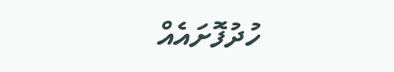ހުދުފޮށައެއް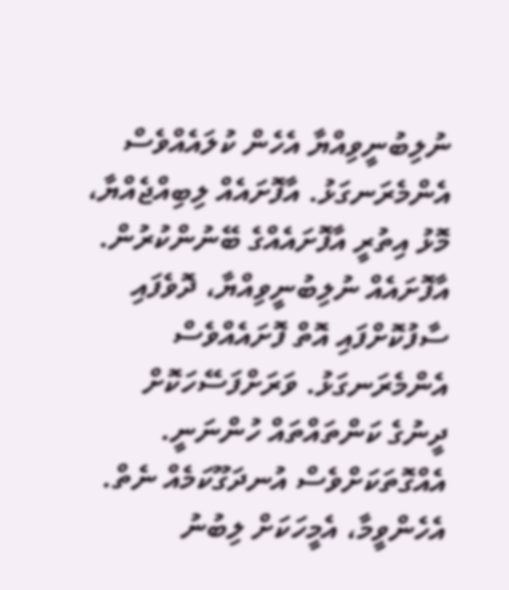ނުލިބުނީވިއްޔާ އެހެން ކުލައެއްވެސް އެންމެރަނގަޅު. އާފޮށައެއް ލިބިއްޖެއްޔާ، މޮޅު އިތުރީ އާފޮށައެއްގެ ބޭނުންކުރުން. އާފޮށައެއް ނުލިބުނީވިއްޔާ، ދޮވެފައި ސާފުކޮށްފައި އޮތް ފޮށައެއްވެސް އެންމެރަނގަޅު. ވަރަށްފަސޭހަކޮށް ދީނުގެ ކަންތައްތައް ހުންނަނީ. އެއްގޮތަކަށްވެސް އުނދަގޫކަމެއް ނެތް. އެހެންވީމާ، އެމީހަކަށް ލިބުނު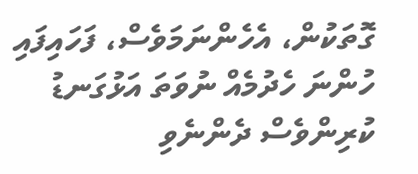ގޮތަކުން، އެހެންނަމަވެސް، ފަހައިފައި ހުންނަ ހެދުމެއް ނުވަތަ އަޅުގަނޑު ކުރިންވެސް ދެންނެވި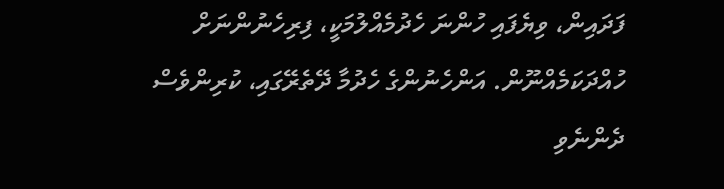ފަދައިން، ވިޔެފައި ހުންނަ ހެދުމެއްލުމަކީ، ފިރިހެނުންނަށް ހުއްދަކަމެއްނޫން. އަންހެނުންގެ ހެދުމާ ދޭތެރޭގައި، ކުރިންވެސް ދެންނެވި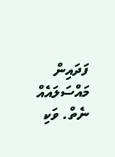ފަދައިން މައްސަލައެއް ނެތް. ވަކި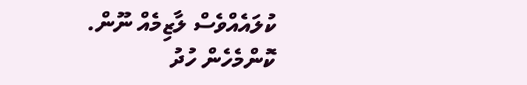ކުލައެއްވެސް ލާޒިމެއް ނޫން. ކޮންމެހެން ހުދު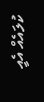ކުލައެއް އެއީ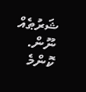ޝަރުޠެއް ނޫން. ކޮންމެ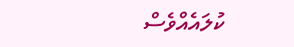ކުލައެއްވެސް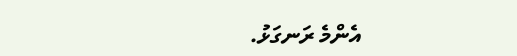އެންމެ ރަނގަޅު.